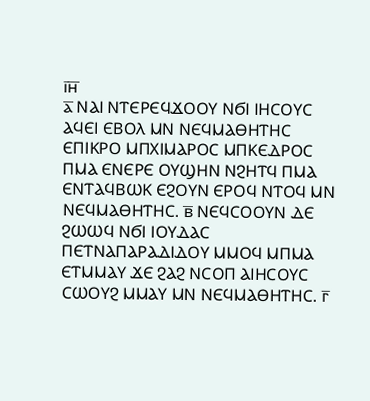ⲓ̅ⲏ̅
ⲁ̅ ⲚⲀⲒ ⲚⲦⲈⲢⲈϤϪⲞⲞⲨ ⲚϬⲒ ⲒⲎⲤⲞⲨⲤ ⲀϤⲈⲒ ⲈⲂⲞⲖ ⲘⲚ ⲚⲈϤⲘⲀⲐⲎⲦⲎⲤ ⲈⲠⲒⲔⲢⲞ ⲘⲠⲬⲒⲘⲀⲢⲞⲤ ⲘⲠⲔⲈⲆⲢⲞⲤ ⲠⲘⲀ ⲈⲚⲈⲢⲈ ⲞⲨϢⲎⲚ ⲚϨⲎⲦϤ ⲠⲘⲀ ⲈⲚⲦⲀϤⲂⲰⲔ ⲈϨⲞⲨⲚ ⲈⲢⲞϤ ⲚⲦⲞϤ ⲘⲚ ⲚⲈϤⲘⲀⲐⲎⲦⲎⲤ. ⲃ̅ ⲚⲈϤⲤⲞⲞⲨⲚ ⲆⲈ ϨⲰⲰϤ ⲚϬⲒ ⲒⲞⲨⲆⲀⲤ ⲠⲈⲦⲚⲀⲠⲀⲢⲀⲆⲒⲆⲞⲨ ⲘⲘⲞϤ ⲘⲠⲘⲀ ⲈⲦⲘⲘⲀⲨ ϪⲈ ϨⲀϨ ⲚⲤⲞⲠ ⲀⲒⲎⲤⲞⲨⲤ ⲤⲰⲞⲨϨ ⲘⲘⲀⲨ ⲘⲚ ⲚⲈϤⲘⲀⲐⲎⲦⲎⲤ. ⲅ̅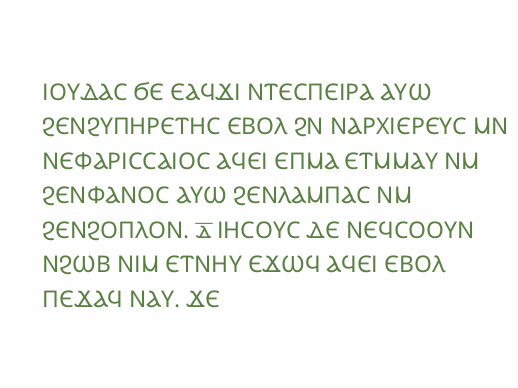ⲒⲞⲨⲆⲀⲤ ϬⲈ ⲈⲀϤϪⲒ ⲚⲦⲈⲤⲠⲈⲒⲢⲀ ⲀⲨⲰ ϨⲈⲚϨⲨⲠⲎⲢⲈⲦⲎⲤ ⲈⲂⲞⲖ ϨⲚ ⲚⲀⲢⲬⲒⲈⲢⲈⲨⲤ ⲘⲚ ⲚⲈⲪⲀⲢⲒⲤⲤⲀⲒⲞⲤ ⲀϤⲈⲒ ⲈⲠⲘⲀ ⲈⲦⲘⲘⲀⲨ ⲚⲘ ϨⲈⲚⲪⲀⲚⲞⲤ ⲀⲨⲰ ϨⲈⲚⲖⲀⲘⲠⲀⲤ ⲚⲘ ϨⲈⲚϨⲞⲠⲖⲞⲚ. ⲇ̅ ⲒⲎⲤⲞⲨⲤ ⲆⲈ ⲚⲈϤⲤⲞⲞⲨⲚ ⲚϨⲰⲂ ⲚⲒⲘ ⲈⲦⲚⲎⲨ ⲈϪⲰϤ ⲀϤⲈⲒ ⲈⲂⲞⲖ ⲠⲈϪⲀϤ ⲚⲀⲨ. ϪⲈ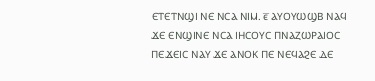ⲈⲦⲈⲦⲚϢⲒ ⲚⲈ ⲚⲤⲀ ⲚⲒⲘ. ⲉ̅ ⲀⲨⲞⲨⲰϢⲂ ⲚⲀϤ ϪⲈ ⲈⲚϢⲒⲚⲈ ⲚⲤⲀ ⲒⲎⲤⲞⲨⲤ ⲠⲚⲀⲌⲰⲢⲀⲒⲞⲤ ⲠⲈϪⲈⲒⲤ ⲚⲀⲨ ϪⲈ ⲀⲚⲞⲔ ⲠⲈ ⲚⲈϤⲀϨⲈ ⲆⲈ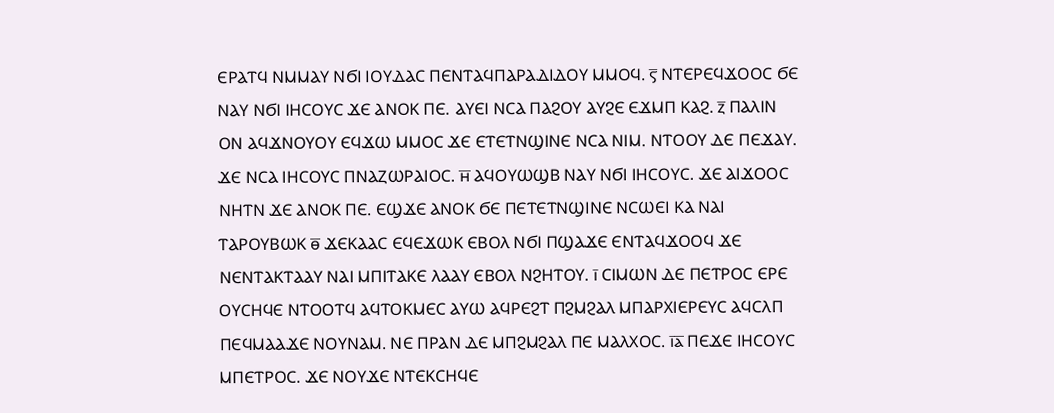ⲈⲢⲀⲦϤ ⲚⲘⲘⲀⲨ ⲚϬⲒ ⲒⲞⲨⲆⲀⲤ ⲠⲈⲚⲦⲀϤⲠⲀⲢⲀⲆⲒⲆⲞⲨ ⲘⲘⲞϤ. ⲋ̅ ⲚⲦⲈⲢⲈϤϪⲞⲞⲤ ϬⲈ ⲚⲀⲨ ⲚϬⲒ ⲒⲎⲤⲞⲨⲤ ϪⲈ ⲀⲚⲞⲔ ⲠⲈ. ⲀⲨⲈⲒ ⲚⲤⲀ ⲠⲀϨⲞⲨ ⲀⲨϨⲈ ⲈϪⲘⲠ ⲔⲀϨ. ⲍ̅ ⲠⲀⲖⲒⲚ ⲞⲚ ⲀϤϪⲚⲞⲨⲞⲨ ⲈϤϪⲰ ⲘⲘⲞⲤ ϪⲈ ⲈⲦⲈⲦⲚϢⲒⲚⲈ ⲚⲤⲀ ⲚⲒⲘ. ⲚⲦⲞⲞⲨ ⲆⲈ ⲠⲈϪⲀⲨ. ϪⲈ ⲚⲤⲀ ⲒⲎⲤⲞⲨⲤ ⲠⲚⲀⲌⲰⲢⲀⲒⲞⲤ. ⲏ̅ ⲀϤⲞⲨⲰϢⲂ ⲚⲀⲨ ⲚϬⲒ ⲒⲎⲤⲞⲨⲤ. ϪⲈ ⲀⲒϪⲞⲞⲤ ⲚⲎⲦⲚ ϪⲈ ⲀⲚⲞⲔ ⲠⲈ. ⲈϢϪⲈ ⲀⲚⲞⲔ ϬⲈ ⲠⲈⲦⲈⲦⲚϢⲒⲚⲈ ⲚⲤⲰⲈⲒ ⲔⲀ ⲚⲀⲒ ⲦⲀⲢⲞⲨⲂⲰⲔ ⲑ̅ ϪⲈⲔⲀⲀⲤ ⲈϤⲈϪⲰⲔ ⲈⲂⲞⲖ ⲚϬⲒ ⲠϢⲀϪⲈ ⲈⲚⲦⲀϤϪⲞⲞϤ ϪⲈ ⲚⲈⲚⲦⲀⲔⲦⲀⲀⲨ ⲚⲀⲒ ⲘⲠⲒⲦⲀⲔⲈ ⲖⲀⲀⲨ ⲈⲂⲞⲖ ⲚϨⲎⲦⲞⲨ. ⲓ̅ ⲤⲒⲘⲰⲚ ⲆⲈ ⲠⲈⲦⲢⲞⲤ ⲈⲢⲈ ⲞⲨⲤⲎϤⲈ ⲚⲦⲞⲞⲦϤ ⲀϤⲦⲞⲔⲘⲈⲤ ⲀⲨⲰ ⲀϤⲢⲈϨⲦ ⲠϨⲘϨⲀⲖ ⲘⲠⲀⲢⲬⲒⲈⲢⲈⲨⲤ ⲀϤⲤⲖⲠ ⲠⲈϤⲘⲀⲀϪⲈ ⲚⲞⲨⲚⲀⲘ. ⲚⲈ ⲠⲢⲀⲚ ⲆⲈ ⲘⲠϨⲘϨⲀⲖ ⲠⲈ ⲘⲀⲖⲬⲞⲤ. ⲓ̅ⲁ̅ ⲠⲈϪⲈ ⲒⲎⲤⲞⲨⲤ ⲘⲠⲈⲦⲢⲞⲤ. ϪⲈ ⲚⲞⲨϪⲈ ⲚⲦⲈⲔⲤⲎϤⲈ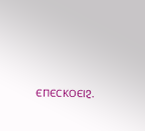ⲈⲠⲈⲤⲔⲞⲈⲒϨ.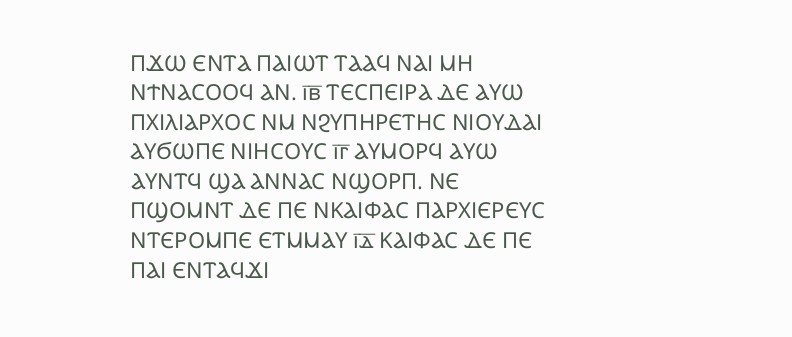ⲠϪⲰ ⲈⲚⲦⲀ ⲠⲀⲒⲰⲦ ⲦⲀⲀϤ ⲚⲀⲒ ⲘⲎ ⲚϮⲚⲀⲤⲞⲞϤ ⲀⲚ. ⲓ̅ⲃ̅ ⲦⲈⲤⲠⲈⲒⲢⲀ ⲆⲈ ⲀⲨⲰ ⲠⲬⲒⲖⲒⲀⲢⲬⲞⲤ ⲚⲘ ⲚϨⲨⲠⲎⲢⲈⲦⲎⲤ ⲚⲒⲞⲨⲆⲀⲒ ⲀⲨϬⲰⲠⲈ ⲚⲒⲎⲤⲞⲨⲤ ⲓ̅ⲅ̅ ⲀⲨⲘⲞⲢϤ ⲀⲨⲰ ⲀⲨⲚⲦϤ ϢⲀ ⲀⲚⲚⲀⲤ ⲚϢⲞⲢⲠ. ⲚⲈ ⲠϢⲞⲘⲚⲦ ⲆⲈ ⲠⲈ ⲚⲔⲀⲒⲪⲀⲤ ⲠⲀⲢⲬⲒⲈⲢⲈⲨⲤ ⲚⲦⲈⲢⲞⲘⲠⲈ ⲈⲦⲘⲘⲀⲨ ⲓ̅ⲇ̅ ⲔⲀⲒⲪⲀⲤ ⲆⲈ ⲠⲈ ⲠⲀⲒ ⲈⲚⲦⲀϤϪⲒ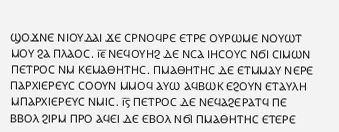ϢⲞϪⲚⲈ ⲚⲒⲞⲨⲆⲀⲒ ϪⲈ ⲤⲢⲚⲞϤⲢⲈ ⲈⲦⲢⲈ ⲞⲨⲢⲰⲘⲈ ⲚⲞⲨⲰⲦ ⲘⲞⲨ ϨⲀ ⲠⲖⲀⲞⲤ. ⲓ̅ⲉ̅ ⲚⲈϤⲞⲨⲎϨ ⲆⲈ ⲚⲤⲀ ⲒⲎⲤⲞⲨⲤ ⲚϬⲒ ⲤⲒⲘⲰⲚ ⲠⲈⲦⲢⲞⲤ ⲚⲘ ⲔⲈⲘⲀⲐⲎⲦⲎⲤ. ⲠⲘⲀⲐⲎⲦⲎⲤ ⲆⲈ ⲈⲦⲘⲘⲀⲨ ⲚⲈⲢⲈ ⲠⲀⲢⲬⲒⲈⲢⲈⲨⲤ ⲤⲞⲞⲨⲚ ⲘⲘⲞϤ ⲀⲨⲰ ⲀϤⲂⲰⲔ ⲈϨⲞⲨⲚ ⲈⲦⲀⲨⲖⲎ ⲘⲠⲀⲢⲬⲒⲈⲢⲈⲨⲤ ⲚⲘⲒⲤ. ⲓ̅ⲋ̅ ⲠⲈⲦⲢⲞⲤ ⲆⲈ ⲚⲈϤⲀϨⲈⲢⲀⲦϤ ⲠⲈ ⲂⲂⲞⲖ ϨⲒⲢⲘ ⲠⲢⲞ ⲀϤⲈⲒ ⲆⲈ ⲈⲂⲞⲖ ⲚϬⲒ ⲠⲘⲀⲐⲎⲦⲎⲤ ⲈⲦⲈⲢⲈ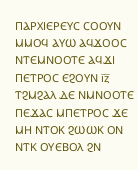ⲠⲀⲢⲬⲒⲈⲢⲈⲨⲤ ⲤⲞⲞⲨⲚ ⲘⲘⲞϤ ⲀⲨⲰ ⲀϤϪⲞⲞⲤ ⲚⲦⲈⲘⲚⲞⲞⲦⲈ ⲀϤϪⲒ ⲠⲈⲦⲢⲞⲤ ⲈϨⲞⲨⲚ ⲓ̅ⲍ̅ ⲦϨⲘϨⲀⲖ ⲆⲈ ⲚⲘⲚⲞⲞⲦⲈ ⲠⲈϪⲀⲤ ⲘⲠⲈⲦⲢⲞⲤ ϪⲈ ⲘⲎ ⲚⲦⲞⲔ ϨⲰⲰⲔ ⲞⲚ ⲚⲦⲔ ⲞⲨⲈⲂⲞⲖ ϨⲚ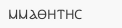ⲘⲘⲀⲐⲎⲦⲎⲤ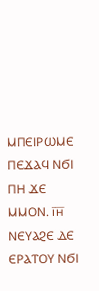ⲘⲠⲈⲒⲢⲰⲘⲈ ⲠⲈϪⲀϤ ⲚϬⲒ ⲠⲎ ϪⲈ ⲘⲘⲞⲚ. ⲓ̅ⲏ̅ ⲚⲈⲨⲀϨⲈ ⲆⲈ ⲈⲢⲀⲦⲞⲨ ⲚϬⲒ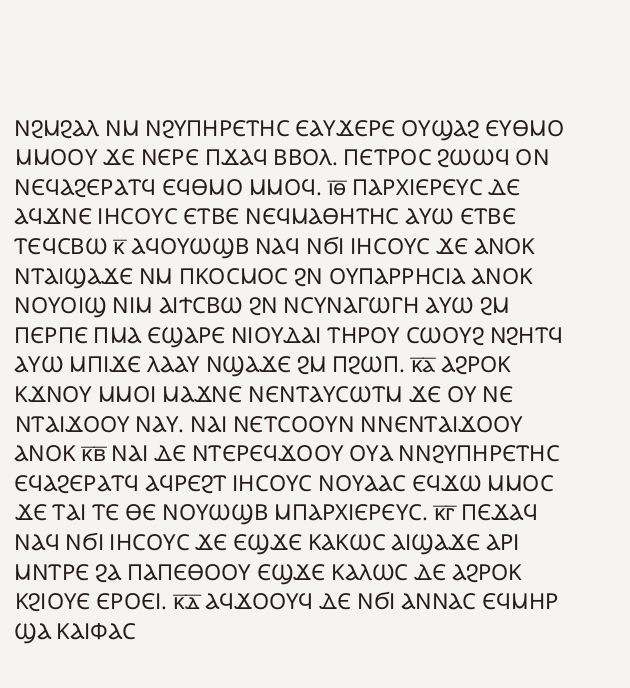ⲚϨⲘϨⲀⲖ ⲚⲘ ⲚϨⲨⲠⲎⲢⲈⲦⲎⲤ ⲈⲀⲨϪⲈⲢⲈ ⲞⲨϢⲀϨ ⲈⲨⲐⲘⲞ ⲘⲘⲞⲞⲨ ϪⲈ ⲚⲈⲢⲈ ⲠϪⲀϤ ⲂⲂⲞⲖ. ⲠⲈⲦⲢⲞⲤ ϨⲰⲰϤ ⲞⲚ ⲚⲈϤⲀϨⲈⲢⲀⲦϤ ⲈϤⲐⲘⲞ ⲘⲘⲞϤ. ⲓ̅ⲑ̅ ⲠⲀⲢⲬⲒⲈⲢⲈⲨⲤ ⲆⲈ ⲀϤϪⲚⲈ ⲒⲎⲤⲞⲨⲤ ⲈⲦⲂⲈ ⲚⲈϤⲘⲀⲐⲎⲦⲎⲤ ⲀⲨⲰ ⲈⲦⲂⲈ ⲦⲈϤⲤⲂⲰ ⲕ̅ ⲀϤⲞⲨⲰϢⲂ ⲚⲀϤ ⲚϬⲒ ⲒⲎⲤⲞⲨⲤ ϪⲈ ⲀⲚⲞⲔ ⲚⲦⲀⲒϢⲀϪⲈ ⲚⲘ ⲠⲔⲞⲤⲘⲞⲤ ϨⲚ ⲞⲨⲠⲀⲢⲢⲎⲤⲒⲀ ⲀⲚⲞⲔ ⲚⲞⲨⲞⲒϢ ⲚⲒⲘ ⲀⲒϮⲤⲂⲰ ϨⲚ ⲚⲤⲨⲚⲀⲄⲰⲄⲎ ⲀⲨⲰ ϨⲘ ⲠⲈⲢⲠⲈ ⲠⲘⲀ ⲈϢⲀⲢⲈ ⲚⲒⲞⲨⲆⲀⲒ ⲦⲎⲢⲞⲨ ⲤⲰⲞⲨϨ ⲚϨⲎⲦϤ ⲀⲨⲰ ⲘⲠⲒϪⲈ ⲖⲀⲀⲨ ⲚϢⲀϪⲈ ϨⲘ ⲠϨⲰⲠ. ⲕ̅ⲁ̅ ⲀϨⲢⲞⲔ ⲔϪⲚⲞⲨ ⲘⲘⲞⲒ ⲘⲀϪⲚⲈ ⲚⲈⲚⲦⲀⲨⲤⲰⲦⲘ ϪⲈ ⲞⲨ ⲚⲈ ⲚⲦⲀⲒϪⲞⲞⲨ ⲚⲀⲨ. ⲚⲀⲒ ⲚⲈⲦⲤⲞⲞⲨⲚ ⲚⲚⲈⲚⲦⲀⲒϪⲞⲞⲨ ⲀⲚⲞⲔ ⲕ̅ⲃ̅ ⲚⲀⲒ ⲆⲈ ⲚⲦⲈⲢⲈϤϪⲞⲞⲨ ⲞⲨⲀ ⲚⲚϨⲨⲠⲎⲢⲈⲦⲎⲤ ⲈϤⲀϨⲈⲢⲀⲦϤ ⲀϤⲢⲈϨⲦ ⲒⲎⲤⲞⲨⲤ ⲚⲞⲨⲀⲀⲤ ⲈϤϪⲰ ⲘⲘⲞⲤ ϪⲈ ⲦⲀⲒ ⲦⲈ ⲐⲈ ⲚⲞⲨⲰϢⲂ ⲘⲠⲀⲢⲬⲒⲈⲢⲈⲨⲤ. ⲕ̅ⲅ̅ ⲠⲈϪⲀϤ ⲚⲀϤ ⲚϬⲒ ⲒⲎⲤⲞⲨⲤ ϪⲈ ⲈϢϪⲈ ⲔⲀⲔⲰⲤ ⲀⲒϢⲀϪⲈ ⲀⲢⲒ ⲘⲚⲦⲢⲈ ϨⲀ ⲠⲀⲠⲈⲐⲞⲞⲨ ⲈϢϪⲈ ⲔⲀⲖⲰⲤ ⲆⲈ ⲀϨⲢⲞⲔ ⲔϨⲒⲞⲨⲈ ⲈⲢⲞⲈⲒ. ⲕ̅ⲇ̅ ⲀϤϪⲞⲞⲨϤ ⲆⲈ ⲚϬⲒ ⲀⲚⲚⲀⲤ ⲈϤⲘⲎⲢ ϢⲀ ⲔⲀⲒⲪⲀⲤ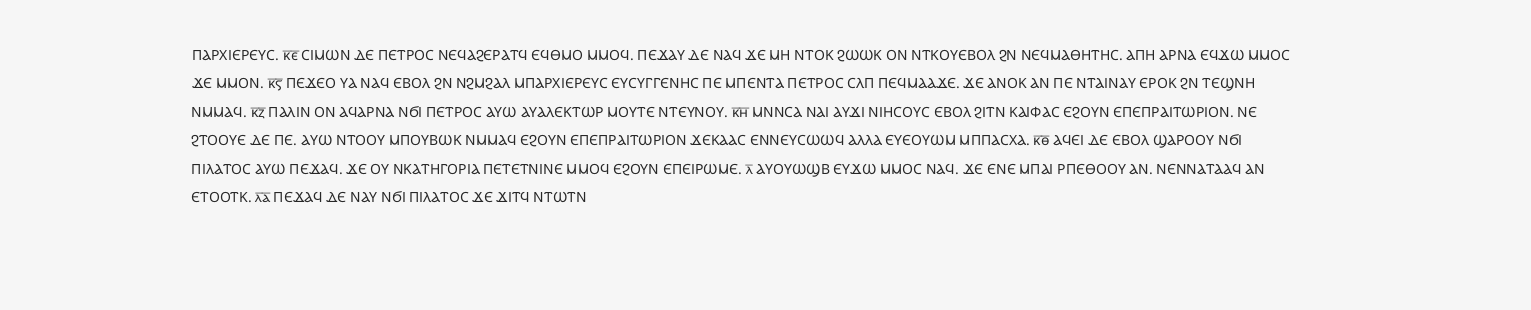ⲠⲀⲢⲬⲒⲈⲢⲈⲨⲤ. ⲕ̅ⲉ̅ ⲤⲒⲘⲰⲚ ⲆⲈ ⲠⲈⲦⲢⲞⲤ ⲚⲈϤⲀϨⲈⲢⲀⲦϤ ⲈϤⲐⲘⲞ ⲘⲘⲞϤ. ⲠⲈϪⲀⲨ ⲆⲈ ⲚⲀϤ ϪⲈ ⲘⲎ ⲚⲦⲞⲔ ϨⲰⲰⲔ ⲞⲚ ⲚⲦⲔⲞⲨⲈⲂⲞⲖ ϨⲚ ⲚⲈϤⲘⲀⲐⲎⲦⲎⲤ. ⲀⲠⲎ ⲀⲢⲚⲀ ⲈϤϪⲰ ⲘⲘⲞⲤ ϪⲈ ⲘⲘⲞⲚ. ⲕ̅ⲋ̅ ⲠⲈϪⲈⲞ ⲨⲀ ⲚⲀϤ ⲈⲂⲞⲖ ϨⲚ ⲚϨⲘϨⲀⲖ ⲘⲠⲀⲢⲬⲒⲈⲢⲈⲨⲤ ⲈⲨⲤⲨⲄⲄⲈⲚⲎⲤ ⲠⲈ ⲘⲠⲈⲚⲦⲀ ⲠⲈⲦⲢⲞⲤ ⲤⲖⲠ ⲠⲈϤⲘⲀⲀϪⲈ. ϪⲈ ⲀⲚⲞⲔ ⲀⲚ ⲠⲈ ⲚⲦⲀⲒⲚⲀⲨ ⲈⲢⲞⲔ ϨⲚ ⲦⲈϢⲚⲎ ⲚⲘⲘⲀϤ. ⲕ̅ⲍ̅ ⲠⲀⲖⲒⲚ ⲞⲚ ⲀϤⲀⲢⲚⲀ ⲚϬⲒ ⲠⲈⲦⲢⲞⲤ ⲀⲨⲰ ⲀⲨⲀⲖⲈⲔⲦⲰⲢ ⲘⲞⲨⲦⲈ ⲚⲦⲈⲨⲚⲞⲨ. ⲕ̅ⲏ̅ ⲘⲚⲚⲤⲀ ⲚⲀⲒ ⲀⲨϪⲒ ⲚⲒⲎⲤⲞⲨⲤ ⲈⲂⲞⲖ ϨⲒⲦⲚ ⲔⲀⲒⲪⲀⲤ ⲈϨⲞⲨⲚ ⲈⲠⲈⲠⲢⲀⲒⲦⲰⲢⲒⲞⲚ. ⲚⲈ ϨⲦⲞⲞⲨⲈ ⲆⲈ ⲠⲈ. ⲀⲨⲰ ⲚⲦⲞⲞⲨ ⲘⲠⲞⲨⲂⲰⲔ ⲚⲘⲘⲀϤ ⲈϨⲞⲨⲚ ⲈⲠⲈⲠⲢⲀⲒⲦⲰⲢⲒⲞⲚ ϪⲈⲔⲀⲀⲤ ⲈⲚⲚⲈⲨⲤⲰⲰϤ ⲀⲖⲖⲀ ⲈⲨⲈⲞⲨⲰⲘ ⲘⲠⲠⲀⲤⲬⲀ. ⲕ̅ⲑ̅ ⲀϤⲈⲒ ⲆⲈ ⲈⲂⲞⲖ ϢⲀⲢⲞⲞⲨ ⲚϬⲒ ⲠⲒⲖⲀⲦⲞⲤ ⲀⲨⲰ ⲠⲈϪⲀϤ. ϪⲈ ⲞⲨ ⲚⲔⲀⲦⲎⲄⲞⲢⲒⲀ ⲠⲈⲦⲈⲦⲚⲒⲚⲈ ⲘⲘⲞϤ ⲈϨⲞⲨⲚ ⲈⲠⲈⲒⲢⲰⲘⲈ. ⲗ̅ ⲀⲨⲞⲨⲰϢⲂ ⲈⲨϪⲰ ⲘⲘⲞⲤ ⲚⲀϤ. ϪⲈ ⲈⲚⲈ ⲘⲠⲀⲒ ⲢⲠⲈⲐⲞⲞⲨ ⲀⲚ. ⲚⲈⲚⲚⲀⲦⲀⲀϤ ⲀⲚ ⲈⲦⲞⲞⲦⲔ. ⲗ̅ⲁ̅ ⲠⲈϪⲀϤ ⲆⲈ ⲚⲀⲨ ⲚϬⲒ ⲠⲒⲖⲀⲦⲞⲤ ϪⲈ ϪⲒⲦϤ ⲚⲦⲰⲦⲚ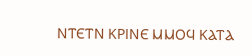ⲚⲦⲈⲦⲚ ⲔⲢⲒⲚⲈ ⲘⲘⲞϤ ⲔⲀⲦⲀ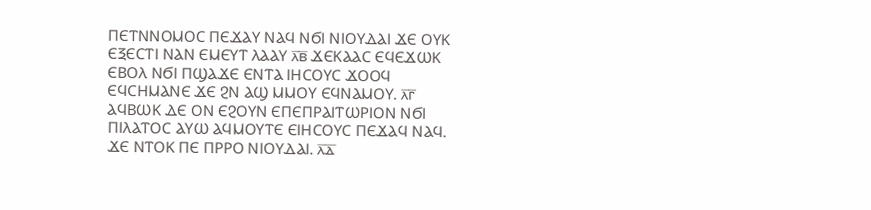ⲠⲈⲦⲚⲚⲞⲘⲞⲤ ⲠⲈϪⲀⲨ ⲚⲀϤ ⲚϬⲒ ⲚⲒⲞⲨⲆⲀⲒ ϪⲈ ⲞⲨⲔ ⲈⲜⲈⲤⲦⲒ ⲚⲀⲚ ⲈⲘⲈⲨⲦ ⲖⲀⲀⲨ ⲗ̅ⲃ̅ ϪⲈⲔⲀⲀⲤ ⲈϤⲈϪⲰⲔ ⲈⲂⲞⲖ ⲚϬⲒ ⲠϢⲀϪⲈ ⲈⲚⲦⲀ ⲒⲎⲤⲞⲨⲤ ϪⲞⲞϤ ⲈϤⲤⲎⲘⲀⲚⲈ ϪⲈ ϨⲚ ⲀϢ ⲘⲘⲞⲨ ⲈϤⲚⲀⲘⲞⲨ. ⲗ̅ⲅ̅ ⲀϤⲂⲰⲔ ⲆⲈ ⲞⲚ ⲈϨⲞⲨⲚ ⲈⲠⲈⲠⲢⲀⲒⲦⲰⲢⲒⲞⲚ ⲚϬⲒ ⲠⲒⲖⲀⲦⲞⲤ ⲀⲨⲰ ⲀϤⲘⲞⲨⲦⲈ ⲈⲒⲎⲤⲞⲨⲤ ⲠⲈϪⲀϤ ⲚⲀϤ. ϪⲈ ⲚⲦⲞⲔ ⲠⲈ ⲠⲢⲢⲞ ⲚⲒⲞⲨⲆⲀⲒ. ⲗ̅ⲇ̅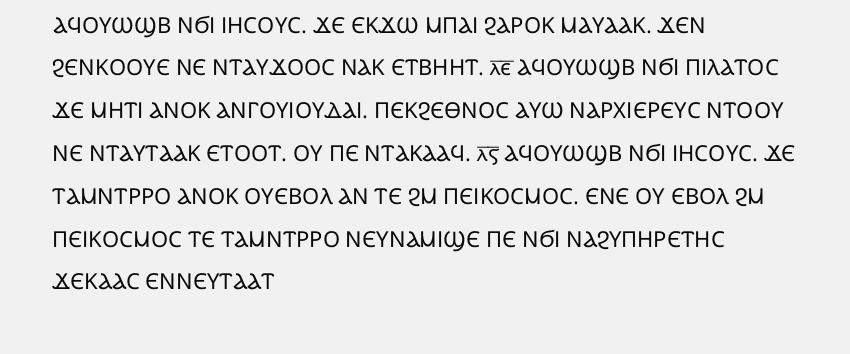ⲀϤⲞⲨⲰϢⲂ ⲚϬⲒ ⲒⲎⲤⲞⲨⲤ. ϪⲈ ⲈⲔϪⲰ ⲘⲠⲀⲒ ϨⲀⲢⲞⲔ ⲘⲀⲨⲀⲀⲔ. ϪⲈⲚ ϨⲈⲚⲔⲞⲞⲨⲈ ⲚⲈ ⲚⲦⲀⲨϪⲞⲞⲤ ⲚⲀⲔ ⲈⲦⲂⲎⲎⲦ. ⲗ̅ⲉ̅ ⲀϤⲞⲨⲰϢⲂ ⲚϬⲒ ⲠⲒⲖⲀⲦⲞⲤ ϪⲈ ⲘⲎⲦⲒ ⲀⲚⲞⲔ ⲀⲚⲄⲞⲨⲒⲞⲨⲆⲀⲒ. ⲠⲈⲔϨⲈⲐⲚⲞⲤ ⲀⲨⲰ ⲚⲀⲢⲬⲒⲈⲢⲈⲨⲤ ⲚⲦⲞⲞⲨ ⲚⲈ ⲚⲦⲀⲨⲦⲀⲀⲔ ⲈⲦⲞⲞⲦ. ⲞⲨ ⲠⲈ ⲚⲦⲀⲔⲀⲀϤ. ⲗ̅ⲋ̅ ⲀϤⲞⲨⲰϢⲂ ⲚϬⲒ ⲒⲎⲤⲞⲨⲤ. ϪⲈ ⲦⲀⲘⲚⲦⲢⲢⲞ ⲀⲚⲞⲔ ⲞⲨⲈⲂⲞⲖ ⲀⲚ ⲦⲈ ϨⲘ ⲠⲈⲒⲔⲞⲤⲘⲞⲤ. ⲈⲚⲈ ⲞⲨ ⲈⲂⲞⲖ ϨⲘ ⲠⲈⲒⲔⲞⲤⲘⲞⲤ ⲦⲈ ⲦⲀⲘⲚⲦⲢⲢⲞ ⲚⲈⲨⲚⲀⲘⲒϢⲈ ⲠⲈ ⲚϬⲒ ⲚⲀϨⲨⲠⲎⲢⲈⲦⲎⲤ ϪⲈⲔⲀⲀⲤ ⲈⲚⲚⲈⲨⲦⲀⲀⲦ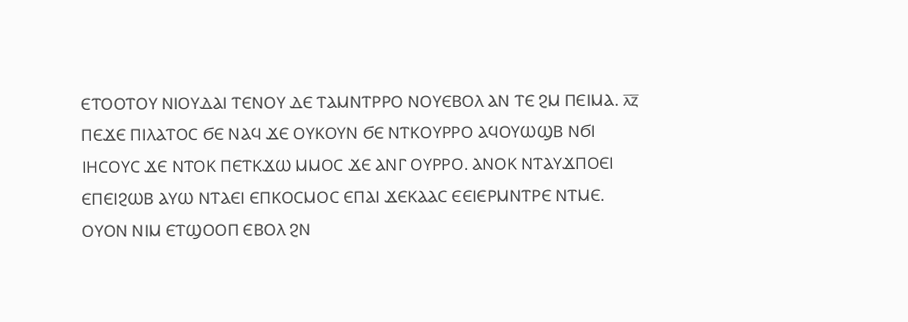ⲈⲦⲞⲞⲦⲞⲨ ⲚⲒⲞⲨⲆⲀⲒ ⲦⲈⲚⲞⲨ ⲆⲈ ⲦⲀⲘⲚⲦⲢⲢⲞ ⲚⲞⲨⲈⲂⲞⲖ ⲀⲚ ⲦⲈ ϨⲘ ⲠⲈⲒⲘⲀ. ⲗ̅ⲍ̅ ⲠⲈϪⲈ ⲠⲒⲖⲀⲦⲞⲤ ϬⲈ ⲚⲀϤ ϪⲈ ⲞⲨⲔⲞⲨⲚ ϬⲈ ⲚⲦⲔⲞⲨⲢⲢⲞ ⲀϤⲞⲨⲰϢⲂ ⲚϬⲒ ⲒⲎⲤⲞⲨⲤ ϪⲈ ⲚⲦⲞⲔ ⲠⲈⲦⲔϪⲰ ⲘⲘⲞⲤ ϪⲈ ⲀⲚⲄ ⲞⲨⲢⲢⲞ. ⲀⲚⲞⲔ ⲚⲦⲀⲨϪⲠⲞⲈⲒ ⲈⲠⲈⲒϨⲰⲂ ⲀⲨⲰ ⲚⲦⲀⲈⲒ ⲈⲠⲔⲞⲤⲘⲞⲤ ⲈⲠⲀⲒ ϪⲈⲔⲀⲀⲤ ⲈⲈⲒⲈⲢⲘⲚⲦⲢⲈ ⲚⲦⲘⲈ. ⲞⲨⲞⲚ ⲚⲒⲘ ⲈⲦϢⲞⲞⲠ ⲈⲂⲞⲖ ϨⲚ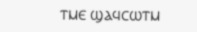ⲦⲘⲈ ϢⲀϤⲤⲰⲦⲘ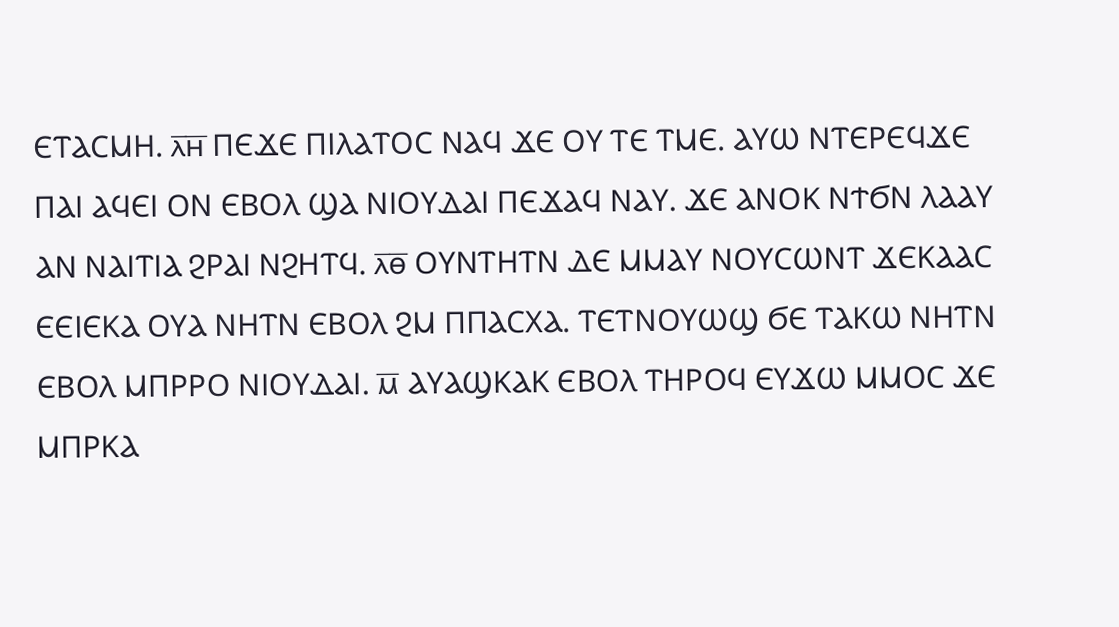ⲈⲦⲀⲤⲘⲎ. ⲗ̅ⲏ̅ ⲠⲈϪⲈ ⲠⲒⲖⲀⲦⲞⲤ ⲚⲀϤ ϪⲈ ⲞⲨ ⲦⲈ ⲦⲘⲈ. ⲀⲨⲰ ⲚⲦⲈⲢⲈϤϪⲈ ⲠⲀⲒ ⲀϤⲈⲒ ⲞⲚ ⲈⲂⲞⲖ ϢⲀ ⲚⲒⲞⲨⲆⲀⲒ ⲠⲈϪⲀϤ ⲚⲀⲨ. ϪⲈ ⲀⲚⲞⲔ ⲚϮϬⲚ ⲖⲀⲀⲨ ⲀⲚ ⲚⲀⲒⲦⲒⲀ ϨⲢⲀⲒ ⲚϨⲎⲦϤ. ⲗ̅ⲑ̅ ⲞⲨⲚⲦⲎⲦⲚ ⲆⲈ ⲘⲘⲀⲨ ⲚⲞⲨⲤⲰⲚⲦ ϪⲈⲔⲀⲀⲤ ⲈⲈⲒⲈⲔⲀ ⲞⲨⲀ ⲚⲎⲦⲚ ⲈⲂⲞⲖ ϨⲘ ⲠⲠⲀⲤⲬⲀ. ⲦⲈⲦⲚⲞⲨⲰϢ ϬⲈ ⲦⲀⲔⲰ ⲚⲎⲦⲚ ⲈⲂⲞⲖ ⲘⲠⲢⲢⲞ ⲚⲒⲞⲨⲆⲀⲒ. ⲙ̅ ⲀⲨⲀϢⲔⲀⲔ ⲈⲂⲞⲖ ⲦⲎⲢⲞϤ ⲈⲨϪⲰ ⲘⲘⲞⲤ ϪⲈ ⲘⲠⲢⲔⲀ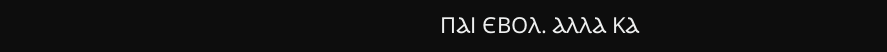ⲠⲀⲒ ⲈⲂⲞⲖ. ⲀⲖⲖⲀ ⲔⲀ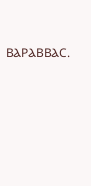ⲂⲀⲢⲀⲂⲂⲀⲤ.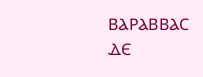ⲂⲀⲢⲀⲂⲂⲀⲤ ⲆⲈ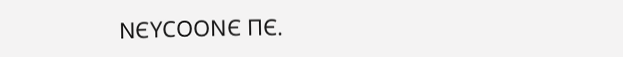ⲚⲈⲨⲤⲞⲞⲚⲈ ⲠⲈ.